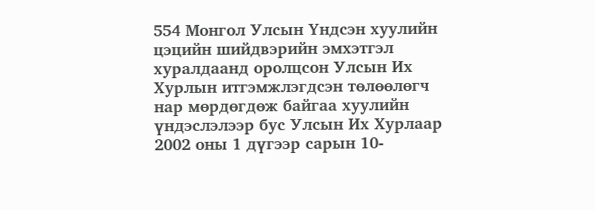554 Монгол Улсын Үндсэн хуулийн цэцийн шийдвэрийн эмхэтгэл хуралдаанд оролцсон Улсын Их Хурлын итгэмжлэгдсэн төлөөлөгч нар мөрдөгдөж байгаа хуулийн үндэслэлээр бус Улсын Их Хурлаар 2002 оны 1 дүгээр сарын 10-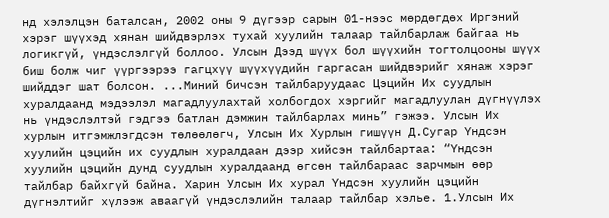нд хэлэлцэн баталсан, 2002 оны 9 дүгээр сарын 01-нээс мөрдөгдөх Иргэний хэрэг шүүхэд хянан шийдвэрлэх тухай хуулийн талаар тайлбарлаж байгаа нь логикгүй, үндэслэлгүй боллоо. Улсын Дээд шүүх бол шүүхийн тогтолцооны шүүх биш болж чиг үүргээрээ гагцхүү шүүхүүдийн гаргасан шийдвэрийг хянаж хэрэг шийддэг шат болсон. ...Миний бичсэн тайлбаруудаас Цэцийн Их суудлын хуралдаанд мэдээлэл магадлуулахтай холбогдох хэргийг магадлуулан дүгнүүлэх нь үндэслэлтэй гэдгээ батлан дэмжин тайлбарлах минь” гэжээ. Улсын Их хурлын итгэмжлэгдсэн төлөөлөгч, Улсын Их Хурлын гишүүн Д.Сугар Үндсэн хуулийн цэцийн их суудлын хуралдаан дээр хийсэн тайлбартаа: “Үндсэн хуулийн цэцийн дунд суудлын хуралдаанд өгсөн тайлбараас зарчмын өөр тайлбар байхгүй байна. Харин Улсын Их хурал Үндсэн хуулийн цэцийн дүгнэлтийг хүлээж аваагүй үндэслэлийн талаар тайлбар хэлье. 1.Улсын Их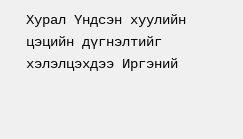Хурал Үндсэн хуулийн цэцийн дүгнэлтийг хэлэлцэхдээ Иргэний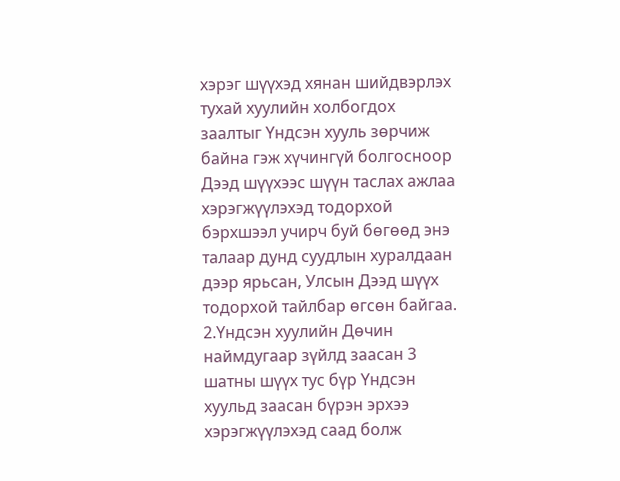хэрэг шүүхэд хянан шийдвэрлэх тухай хуулийн холбогдох заалтыг Үндсэн хууль зөрчиж байна гэж хүчингүй болгосноор Дээд шүүхээс шүүн таслах ажлаа хэрэгжүүлэхэд тодорхой бэрхшээл учирч буй бөгөөд энэ талаар дунд суудлын хуралдаан дээр ярьсан, Улсын Дээд шүүх тодорхой тайлбар өгсөн байгаа. 2.Үндсэн хуулийн Дөчин наймдугаар зүйлд заасан 3 шатны шүүх тус бүр Үндсэн хуульд заасан бүрэн эрхээ хэрэгжүүлэхэд саад болж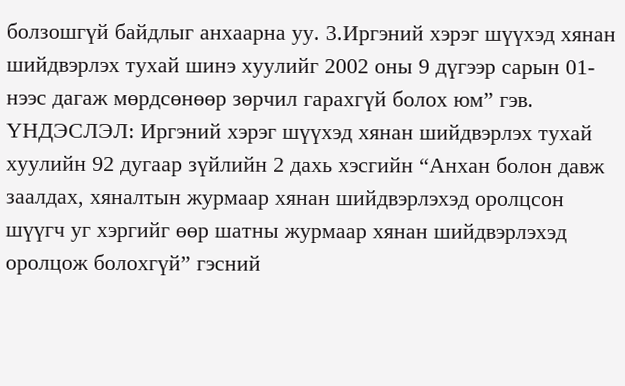болзошгүй байдлыг анхаарна уу. 3.Иргэний хэрэг шүүхэд хянан шийдвэрлэх тухай шинэ хуулийг 2002 оны 9 дүгээр сарын 01-нээс дагаж мөрдсөнөөр зөрчил гарахгүй болох юм” гэв. ҮНДЭСЛЭЛ: Иргэний хэрэг шүүхэд хянан шийдвэрлэх тухай хуулийн 92 дугаар зүйлийн 2 дахь хэсгийн “Анхан болон давж заалдах, хяналтын журмаар хянан шийдвэрлэхэд оролцсон шүүгч уг хэргийг өөр шатны журмаар хянан шийдвэрлэхэд оролцож болохгүй” гэсний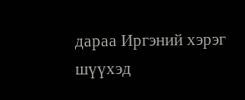дараа Иргэний хэрэг шүүхэд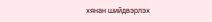хянан шийдвэрлэх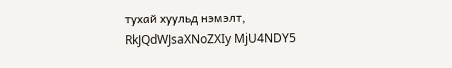тухай хуульд нэмэлт,
RkJQdWJsaXNoZXIy MjU4NDY5